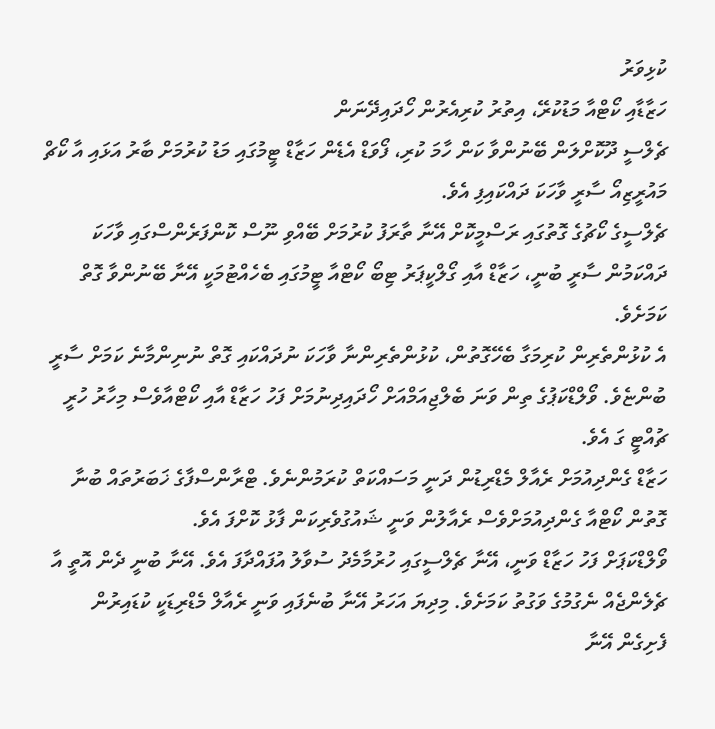ކުޅިވަރު
ހަޒާޑާއި ކޯޓްއާ މަޑުކުރޭ، އިތުރު ކުރިއެރުން ހޯދައިދޭނަން
ޗެލްސީ ދޫކޮށްލަން ބޭނުންވާ ކަން ހާމަ ކުރި، ފޯވަޑް އެޑެން ހަޒާޑް ޓީމުގައި މަޑު ކުރުމަށް ބާރު އަޅައި އާ ކޯޗް މައުރީޒިއޯ ސާރީ ވާހަކަ ދައްކައިފި އެވެ.
ޗެލްސީގެ ކޯޗުގެ ގޮތުގައި ރަސްމީކޮށް އޭނާ ތާރަފު ކުރުމަށް ބޭއްވި ނޫސް ކޮންފަރެންސްގައި ވާހަކަ ދައްކަމުން ސާރީ ބުނީ، ހަޒާޑް އާއި ގޯލްކީޕަރު ޓިބޯ ކޯޓްއާ ޓީމުގައި ބެހެއްޓުމަކީ އޭނާ ބޭނުންވާ ގޮތް ކަމަށެވެ.
އެ ކުޅުންތެރިން ކުރިމަގާ ބެހޭގޮތުން، ކުޅުންތެރިންނާ ވާހަކަ ނުދައްކައި ގޮތް ނުނިންމާނެ ކަމަށް ސާރީ ބުންޏެވެ. ވޯލްޑްކަޕުގެ ތިން ވަނަ ބެލްޖިއަމްއަށް ހޯދައިދިނުމަށް ފަހު ހަޒާޑް އާއި ކޯޓްއާވެސް މިހާރު ހުރީ ޗުއްޓީ ގަ އެވެ.
ހަޒާޑް ގެންދިއުމަށް ރެއާލް މެޑްރިޑުން ދަނީ މަސައްކަތް ކުރަމުންނެވެ. ޓްރާންސްފާގެ ޚަބަރުތައް ބުނާ ގޮތުން ކޯޓްއާ ގެންދިއުމަށްވެސް ރެއާލުން ވަނީ ޝައުގުވެރިކަން ފާޅު ކޮށްފަ އެވެ.
ވޯލްޑްކަޕަށް ފަހު ހަޒާޑް ވަނީ، އޭނާ ޗެލްސީގައި ހުރުމާމެދު ސުވާލު އުފައްދާފަ އެވެ. އޭނާ ބުނީ ދެން އޮތީ އާ ޗެލެންޖެއް ނެގުމުގެ ވަގުތު ކަމަށެވެ. މިދިޔަ އަހަރު އޭނާ ބުނެފައި ވަނީ ރެއާލް މެޑްރިޑަކީ ކުޑައިރުން ފެށިގެން އޭނާ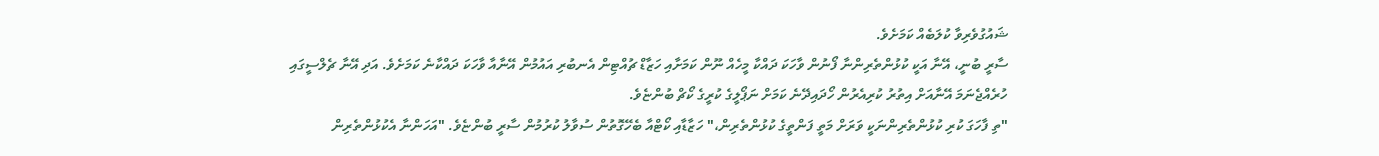ޝައުގުވެރިވާ ކުލަބެއް ކަމަށެވެ.
ސާރީ ބުނީ، އޭނާ އަކީ ކުޅުންތެރިންނާ ފޯނުން ވާހަކަ ދައްކާ މީހެއް ނޫން ކަމަށާއި ހަޒާޑް ޗުއްޓިން އެނބުރި އައުމުން އޭނާއާ ވާހަކަ ދައްކާނެ ކަމަށެވެ. އަދި އޭނާ ޗެލްސީގައި ހުރެއްޖެނަމަ އޭނާއަށް އިތުރު ކުރިއެރުން ހޯދައިދޭނެ ކަމަށް ނަޕޯލީގެ ކުރީގެ ކޯޗް ބުންޏެވެ.
"ތި ފާހަގަ ކުރި ކުޅުންތެރިންނަކީ ވަރަށް މަތީ ފަންތީގެ ކުޅުންތެރިން،" ހަޒާޑާއި ކޯޓްއާ ބެހޭގޮތުން ސުވާލު ކުރުމުން ސާރީ ބުންޏެވެ. "އަހަންނާ އެކުޅުންތެރިން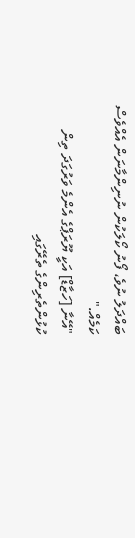ބައްދަލު ނުވެ، ފޯނު ކޯލަކުން ނުނިންމާނަން އެއްވެސް ކަމެއް."
"އޭނާ [ހަޒާޑް] އަކީ ޔޫރަޕްގެ އެންމެ ވަރުގަދަ ތިން ކުޅުންތެރިންގެ ތެރޭގައި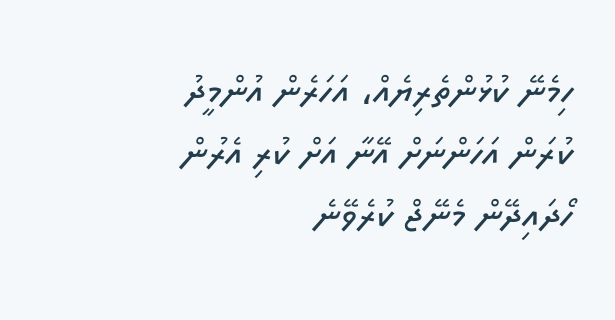ހިމެނޭ ކުޅުންތެރިޔެއް، އަހަރެން އުންމީދު ކުރަން އަހަންނަށް އޭނާ އަށް ކުރި އެރުން ހޯދައިދޭން މެނޭޖް ކުރެވޭނެ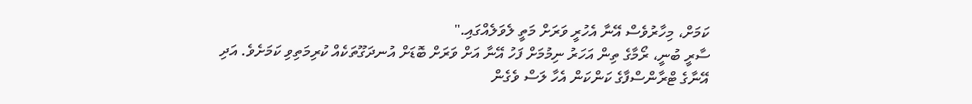ކަމަށް، މިހާރުވެސް އޭނާ އެހުރީ ވަރަށް މަތީ ލެވަލެއްގައި."
ސާރީ ބުނީ، ރޯމާގެ ތިން އަހަރު ނިމުމަށް ފަހު އޭނާ އަށް ވަރަށް ބޮޑަށް އުނދަގޫތަކެއް ކުރިމަތިވި ކަމަށެވެ. އަދި އޭނާގެ ޓްރާންސްފާގެ ކަންކަން އެހާ ލަސް ވެގެން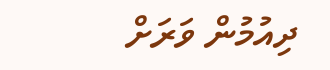ދިއުމުން ވަރަށް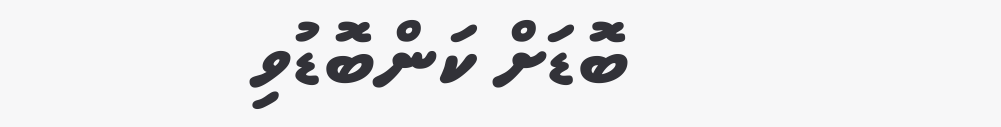ބޮޑަށް ކަންބޮޑުވި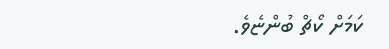ކަމަށް ކޯޗް ބުންޏެވެ.